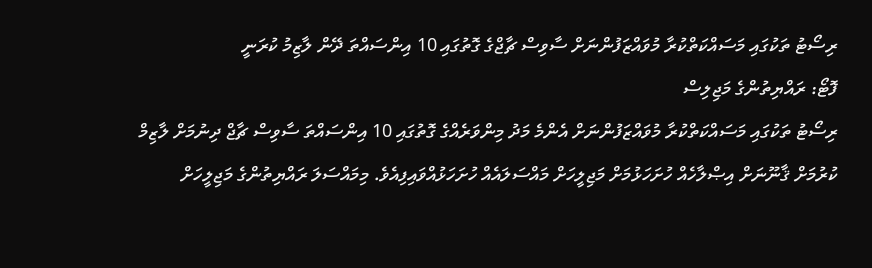ރިސޯޓު ތަކުގައި މަސައްކަތްކުރާ މުވައްޒަފުންނަށް ސާވިސް ޗާޖްގެ ގޮތުގައި 10 އިންސައްތަ ދޭން ލާޒިމު ކުރަނީ
ފޮޓޯ: ރައްޔިތުންގެ މަޖިލިސް
ރިސޯޓު ތަކުގައި މަސައްކަތްކުރާ މުވައްޒަފުންނަށް އެންމެ މަދު މިންވަރެއްގެ ގޮތުގައި 10 އިންސައްތަ ސާވިސް ޗާޖް ދިނުމަށް ލާޒިމް ކުރުމަށް ޤާނޫނަށް އިޞްލާހެއް ހުށަހަޅުމަށް މަޖިލީހަށް މައްސަލައެއް ހުށަހަޅުއްވައިފިއެވެ. މިމައްސަލަ ރައްޔިތުންގެ މަޖިލީހަށް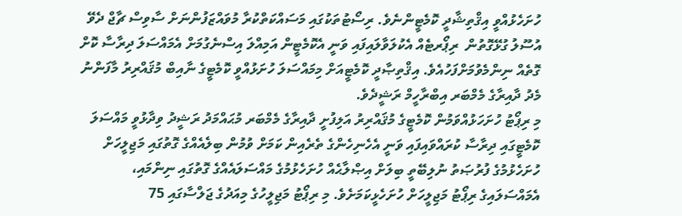ހުށަހެޅުއްވީ އިޤްތިޝާދީ ކޮމެޓީންނެވެ. ރިސޯޓުތަކުގައި މަސައްކަތްކުރާ މުވައްޒަފުންނަށް ސާވިސް ޗާޖް ދެވޭ އުސޫލު ގުޅޭގޮތުން  ރިޕޯރޓެއް އެކުލަވާލައިފައި ވަނީ އެކޮމެޓީން އަމިއްލަ އިސްނެގުމަށް އެމައްސަލަ ދިރާސާ ކޮށް ގޮތެއް ނިންމެވުމަށްފަހުއެވެ. އިޤްތިޞާދީ ކޮމެޓީއަށް މިމައްސަލަ ހުށަޅުއްވީ ކޮމެޓީގެ ނާއިބް މުޤައްރިރު މާފަންނު މެދު ދާއިރާގެ މެމްބަރ އިބްރާހީމް ރަޝީދެވެ.
މި ރިޕޯޓު ހުށަހަޅުއްވަމުން ކޮމެޓީގެ މުޤައްރިރު އަލިފުށީ ދާއިރާގެ މެމްބަރ މުޙައްމަދު ރަޝީދު ވިދާޅުވީ މައްސަލަ ކޮމެޓީގައި ދިރާސާ ކުރައްވައިފައި ވަނީ އެހެނިހެންގެ ތެރެއިން ކަމަށް ވުމުން ބިލެއެއްގެ ގޮތުގައި މަޖިލީހަށް ހުށަހެޅުމުގެ ފުރުޞަތު ނުލިބޭތީ ބިލަށް އިޞްލާޙެއް ހުށަހެޅުމުގެ މައްސަލައެއްގެ ގޮތުގައި ނިންމައި، އެމައްސަލައިގެ ރިޕޯޓު މަޖިލީހަށް ހުށަހެޅީކަމަށެވެ. މި ރިޕޯޓު މަޖިލީހުގެ މިއަދުގެ ޖަލްސާގައި 75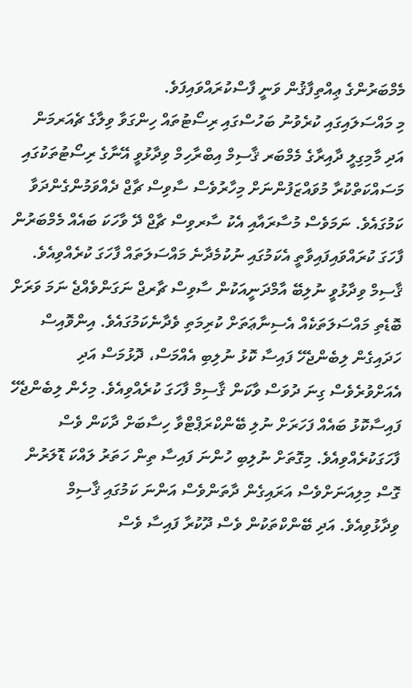މެމްބަރުންގެ ޢިއްތިފާޤުން ވަނީ ފާސްކުރައްވައިފަވެ.
މި މައްސަލައިގައި ކުރެވުނު ބަހުސްގައި ރިސޯޓުތައް ހިންގަވާ ވިލާގެ ޗެއަރމަން އަދި މާމިގިލީ ދާއިރާގެ މެމްބަރ ޤާސިމް އިބްރާހިމް ވިދާޅުވީ އޭނާގެ ރިސޯޓުތަކުގައި މަސައްކަތްކުރާ މުވައްޒަފުންނަށް މިހާރުވެސް ސާވިސް ޗާޖް ދެއްވަމުންގެންދަވާ ކަމުގައެވެ. ނަމަވެސް މުސާރައާއި އެކު ސާރވިސް ޗާޖް ދޭ ވާހަކަ ބައެއް މެމްބަރުން ފާހަގަ ކުރައްވައިފައިވާތީ އެކަމުގައި ނުކުމެދާނެ މައްސަލަތައް ފާހަގަ ކުރެއްވިއެވެ.
ޤާސިމް ވިދާޅުވީ ނުލިބޭ އާމްދަނީއަކުން ސާވިސް ޗާރޖް ނަގަންވެއްޖެ ނަމަ ވަރަށް ބޮޑެތި މައްސަލަތަކެއް އެސިނާޢަތަށް ކުރިމަތި ވެދާނެކަމުގައެވެ. އިންވޮއިސް ހަދައިގެން ލިބެންޖެހޭ ފައިސާ ކޮޅު ނުލިބި އެއްމަސް، ދޮޅުމަސް އަދި އެއަށްވުރެވެސް ގިނަ ދުވަސް ވާކަން ޤާސިމް ފާހަގަ ކުރެއްވިއެވެ. މިހެން ލިބެންޖެހޭ ފައިސާކޮޅު ބައެއް ފަހަރަށް ނުލި ބޭންކްރަޕްޓްވާ ހިސާބަށް ދާކަން ވެސް ފާހަގަކުރެއްވިއެވެ. މިގޮތަށް ނުލިބި ހުންނަ ފައިސާ ތިން ހަތަރު ލައްކަ ޑޮލަރުން ގޮސް މިލިއަނަށްވެސް އަރައިގެން ދާތަންވެސް އަންނަ ކަމުގައި ޤާސިމް ވިދާޅުވިއެވެ. އަދި ބޭންކްތަކުން ވެސް ދޫކުރާ ފައިސާ ވެސް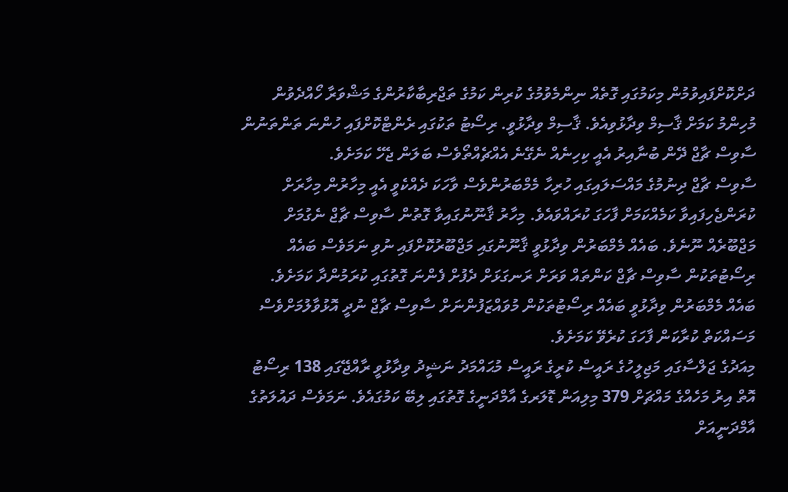ދަށްކޮށްފައިވުމުން މިކަމުގައި ގޮތެއް ނިންމެވުމުގެ ކުރިން ކަމުގެ ތަޖްރިބާކާރުންގެ މަޝްވަރާ ހޯއްދެވުން މުހިންމު ކަމަށް ޤާސިމް ވިދާޅުވިއެވެ. ޤާސިމް ވިދާޅުވީ. ރިސޯޓު ތަކުގައި ރެންޓްކޮށްފައި ހުންނަ ތަންތަނުން ސާވިސް ޗާޖް ދޭން ބުނާއިރު އެއީ ކިހިނެއް ނެގޭނެ އެއްޗެއްތޯވެސް ބަލަން ޖެހޭ ކަމަށެވެ.
ސާވިސް ޗާޖް ދިނުމުގެ މައްސަލައިގައި ހުރިހާ މެމްބަރުންވެސް ވާހަކަ ދެއްކެވީ އެއީ މިހާރުން މިހާރަށް ކުރަންޖެހިފައިވާ ކަމެއްކަމަށް ފާހަގަ ކުރައްވައެވެ. މިހާރު ޤާނޫނުގައިވާ ގޮތުން ސާވިސް ޗާޖް ނެގުމަށް މަޖްބޫރެއް ނޫނެވެ. ބައެއް މެމްބަރުން ވިދާޅުވީ ޤާނޫނުގައި މަޖްބޫރުކޮށްފައި ނުވި ނަމަވެސް ބައެއް ރިސޯޓުތަކުން ސާވިސް ޗާޖް ކަންތައް ވަރަށް ރަނގަޅަށް ދެފުށް ފެންނަ ގޮތުގައި ކުރަމުންދާ ކަމަށެވެ. ބައެއް މެމްބަރުން ވިދާޅުވީ ބައެއް ރިސޯޓުތަކުން މުވައްޒަފުންނަށް ސާވިސް ޗާޖް ނުދީ އޮޅުވާލުމަށްވެސް މަސައްކަތް ކުރާކަން ފާހަގަ ކުރެވޭ ކަމަށެވެ.
މިއަދުގެ ޖަލްސާގައި މަޖިލީހުގެ ރައީސް ކުރީގެ ރައީސް މުޙައްމަދު ނަޝީދު ވިދާޅުވީ ރާއްޖޭގައި 138 ރިސޯޓު އޮތް އިރު މަހެއްގެ މައްޗަށް 379 މިލިއަން ޑޮލަރގެ އާމްދަނީގެ ގޮތުގައި ލިބޭ ކަމުގައެވެ. ނަމަވެސް ދައުލަތުގެ އާމްދަނީއަށް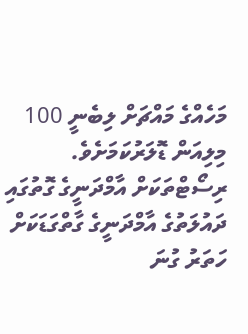މަހެއްގެ މައްޗަށް ލިބެނީ 100 މިލިއަން ޑޮލަރުކަމަށެވެ. ރިސޯޓްތަކަށް އާމްދަނީގެ ގޮތުގައި ދައުލަތުގެ އާމްދަނީގެ ގާތްގަޑަކަށް ހަތަރު ގުނަ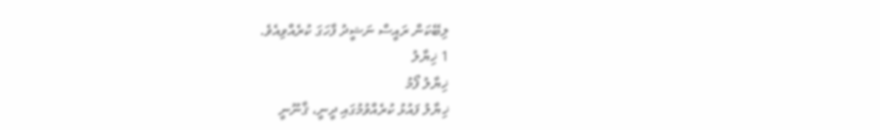ލިބޭކަން ރައީސް ނަޝީދު ފާހަގަ ކުރެއްވިއެވެ.
1 ޚިޔާލު
ޚިޔާލު ފޯމު
ޚިޔާލު ފައުޅު ކުރެއްވުމުގައި ދީނީ، ޤާނޫނީ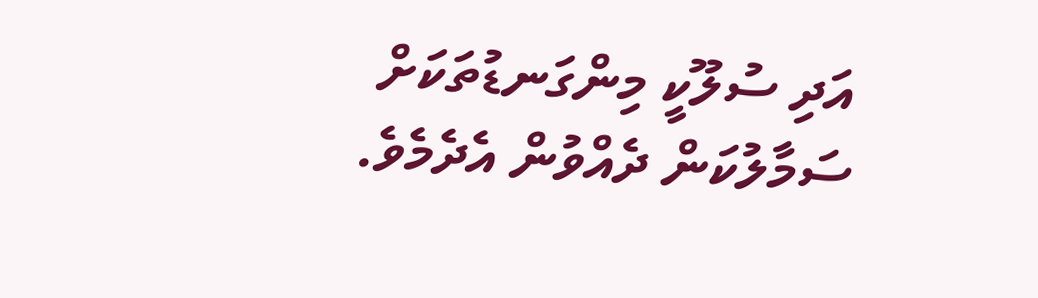އަދި ސުލޫކީ މިންގަނޑުތަކަށް ސަމާލުކަން ދެއްވުން އެދެމެވެ.